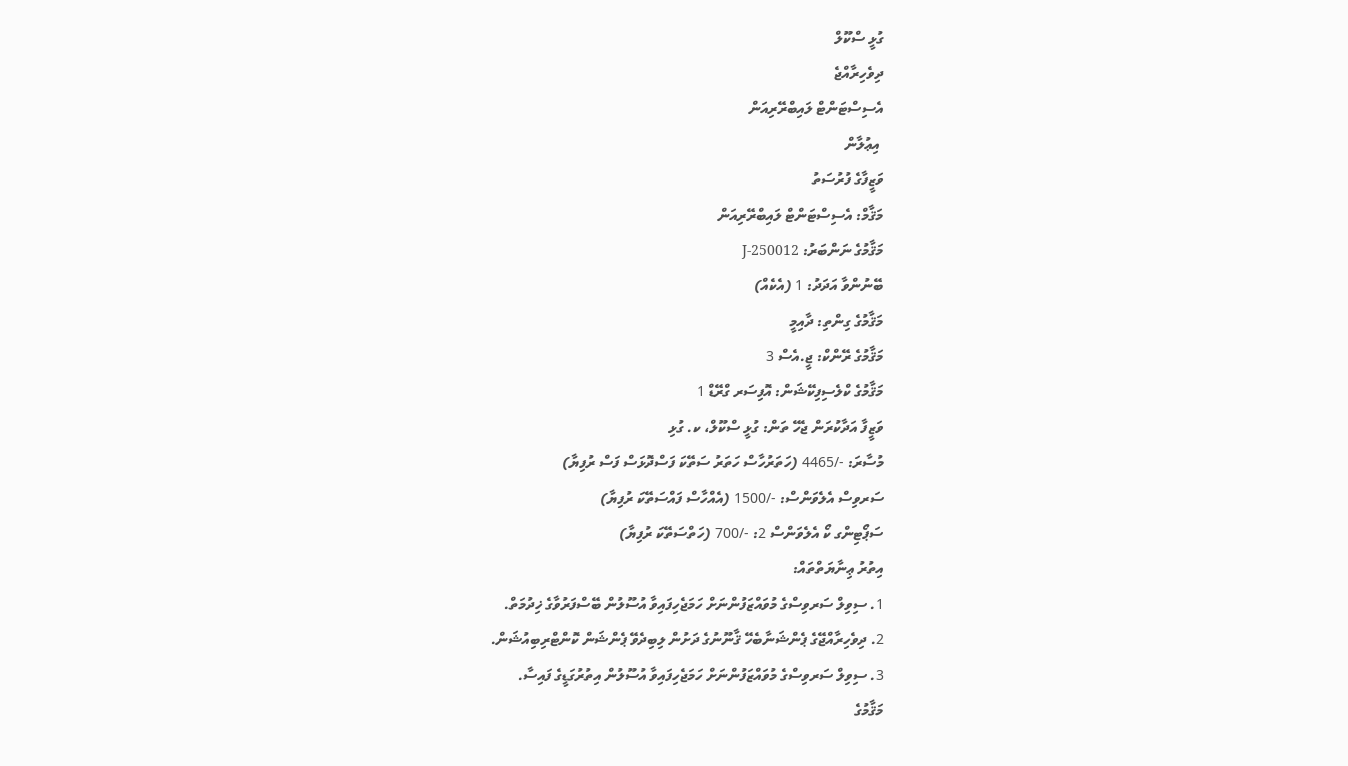ގުޅީ ސްކޫލް
ދިވެހިރާއްޖެ
އެސިސްޓަންޓް ލައިބްރޭރިއަން
 އިޢުލާން
ވަޒީފާގެ ފުރުސަތު
މަޤާމް: އެސިސްޓަންޓް ލައިބްރޭރިއަން
މަޤާމުގެ ނަންބަރު: J-250012
ބޭނުންވާ އަދަދު: 1 (އެކެއް)
މަޤާމުގެ ގިންތި: ދާއިމީ
މަޤާމުގެ ރޭންކް: ޖީ.އެސް 3
މަޤާމުގެ ކްލެސިފިކޭޝަން: އޮފިސަރ ގްރޭޑް 1
ވަޒީފާ އަދާކުރަން ޖެހޭ ތަން: ގުޅީ ސްކޫލް، ކ. ގުޅި
މުސާރަ: -/4465 (ހަތަރުހާސް ހަތަރު ސަތޭކަ ފަސްދޮޅަސް ފަސް ރުފިޔާ)
ސަރވިސް އެލެވަންސް: -/1500 (އެއްހާސް ފައްސަތޭކަ ރުފިޔާ)
ސަޕޯޓިންގ ކޯ އެލެވަންސް 2: -/700 (ހަތްސަތޭކަ ރުފިޔާ)
އިތުރު ޢިނާޔަތްތައް:
1. ސިވިލް ސަރވިސްގެ މުވައްޒަފުންނަށް ހަމަޖެހިފައިވާ އުސޫލުން ބޭސްފަރުވާގެ ޚިދުމަތް.
2. ދިވެހިރާއްޖޭގެ ޕެންޝަނާބެހޭ ޤާނޫނުގެ ދަށުން ލިބިދެވޭ ޕެންޝަން ކޮންޓްރިބިއުޝަން.
3. ސިވިލް ސަރވިސްގެ މުވައްޒަފުންނަށް ހަމަޖެހިފައިވާ އުސޫލުން އިތުރުގަޑީގެ ފައިސާ.
މަޤާމުގެ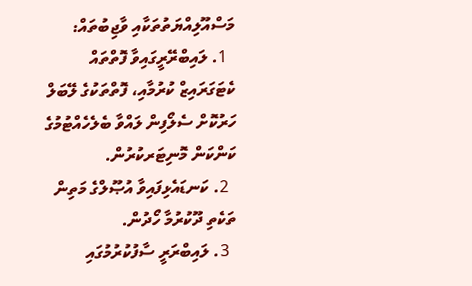މަސްއޫލިއްޔަތުތަކާއި ވާޖިބުތައް:
  1. ލައިބްރޭރީގައިވާ ފޮތްތައް ކެޓަގަރައިޒް ކުރުމާއި، ފޮތްތަކުގެ ލޭބަލް ހަރުކޮށް ސެލޯފިން ލައްވާ ބެލެހެއްޓުމުގެ ކަންކަން މޮނިޓަރކުރުން.
  2. ކަނޑައެޅިފައިވާ އުޞޫލްގެ މަތިން ތަކެތި ދޫކުރުމާ ހޯދުން.
  3. ލައިބްރަރީ ސާފުކުރުމުގައި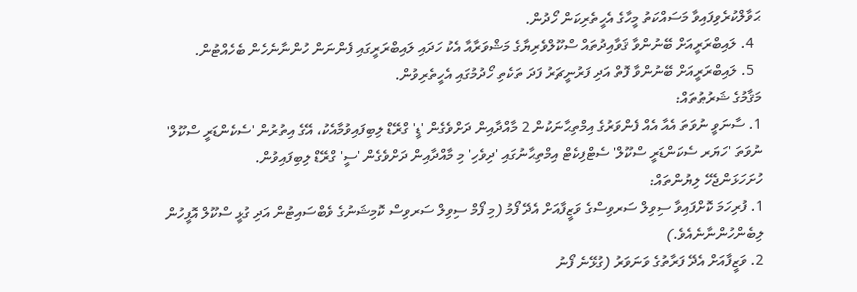ޙަވާލްކުރެވިފައިވާ މަސައްކަތު މީހާގެ އެހީތެރިކަން ހޯދުން.
  4. ލައިބްރަރީއަށް ބޭނުންވާ ޤަވާއިދުތައް ސްކޫލްވެރިޔާގެ މަޝްވަރާއާ އެކު ހަދައި ލައިބްރަރީގައި ފެންނަން ހުންނާނެހެން ބެހެއްޓުން.
  5. ލައިބްރަރީއަށް ބޭނުންވާ ފޮތް އަދި ފަރުނީޗަރު ފަދަ ތަކެތި ހޯދުމުގައި އެހީތެރިވުން.
މަޤާމުގެ ޝަރުޠުތައް:
1. ސާނަވީ ނުވަތަ އެއާ އެއް ފެންވަރުގެ އިމްތިޙާނަކުން 2 މާއްދާއިން ދަށްވެގެން 'ޑީ' ގްރޭޑް ލިބިފައިވުމާއެކު، އޭގެ އިތުރުން 'ސެކެންޑަރީ ސްކޫލް' ނުވަތަ 'ހަޔަރ ސެކަންޑަރީ ސްކޫލް' ސެޓްފިކެޓް އިމްތިޙާނުގައި 'ދިވެހި' މި މާއްދާއިން ދަށްވެގެން 'ސީ' ގްރޭޑް ލިބިފައިވުން.
ހުށަހަޅަންޖެހޭ ލިޔުންތައް:
1. ފުރިހަމަ ކޮށްފައިވާ ސިވިލް ސަރވިސްގެ ވަޒީފާއަށް އެދޭ ފޯމު (މި ފޯމް ސިވިލް ސަރވިސް ކޮމިޝަނުގެ ވެބްސައިޓުން އަދި ގުޅީ ސްކޫލް އޮފީހުން ލިބެންހުންނާނެއެވެ.)
2. ވަޒީފާއަށް އެދޭ ފަރާތުގެ ވަނަވަރު (ގުޅޭނެ ފޯނު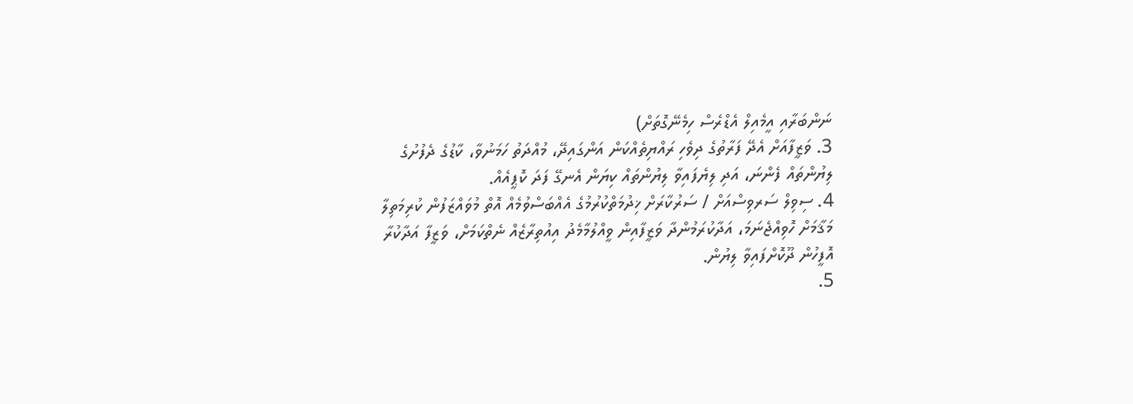ނަންބަރާއި އީމެއިލް އެޑްރެސް ހިމެނޭގޮތަށް)
3. ވަޒީފާއަށް އެދޭ ފަރާތުގެ ދިވެހި ރައްޔިތެއްކަން އަންގައިދޭ، މުއްދަތު ހަމަނުވާ، ކާޑުގެ ދެފުށުގެ ލިޔުންތައް ފެންނަ، އަދި ލިޔެފައިވާ ލިޔުންތައް ކިޔަން އެނގޭ ފަދަ ކޮޕީއެއް.
4. ސިވިލް ސަރވިސްއަށް / ސަރުކާރަށް ޚިދުމަތްކުރުމުގެ އެއްބަސްވުމެއް އޮތް މުވައްޒަފުން ކުރިމަތިލާ މަޤާމަށް ހޮވިއްޖެނަމަ، އަދާކުރަމުންދާ ވަޒީފާއިން ވީއްލުމާމެދު އިއުތިރާޒެއް ނެތްކަމަށް، ވަޒީފާ އަދާކުރާ އޮފީހުން ދޫކޮށްފައިވާ ލިޔުން.
5.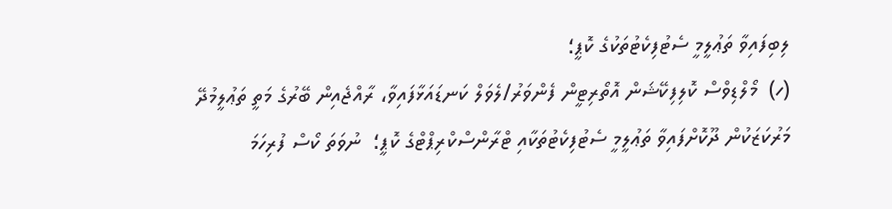ލިބިފައިވާ ތަޢުލީމީ ސެޓުފިކެޓުތަކުގެ ކޮޕީ؛
(ހ)  މޯލްޑިވްސް ކޮލިފިކޭޝަން އޮތޯރިޓީން ފެންވަރު/ލެވަލް ކަނޑައަޅާފައިވާ، ރާއްޖެއިން ބޭރުގެ މަތީ ތަޢުލީމުދޭ މަރުކަޒަކުން ދޫކޮށްފައިވާ ތަޢުލީމީ ސެޓުފިކެޓުތަކާއި ޓްރާންސްކްރިޕްޓްގެ ކޮޕީ؛  ނުވަތަ ކޯސް ފުރިހަމަ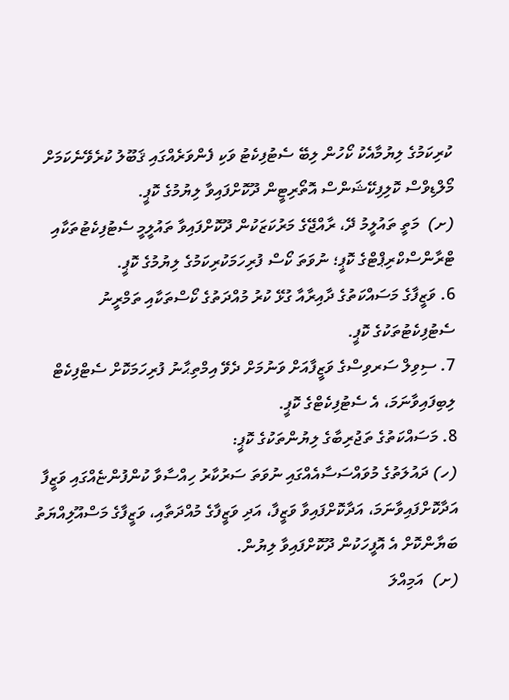ކުރިކަމުގެ ލިޔުމާއެކު ކޯހުން ލިބޭ ސެޓުފިކެޓު ވަކި ފެންވަރެއްގައި ޤަބޫލު ކުރެވޭނެކަމަށް މޯލްޑިވްސް ކޮލިފިކޭޝަންސް އޮތޯރިޓީން ދޫކޮށްފައިވާ ލިޔުމުގެ ކޮޕީ.
(ށ)  މަތީ ތައުލީމު ދޭ، ރާއްޖޭގެ މަރުކަޒަކުން ދޫކޮށްފައިވާ ތައުލީމީ ސެޓުފިކެޓުތަކާއި ޓްރާންސްކްރިޕްޓްގެ ކޮޕީ؛ ނުވަތަ ކޯސް ފުރިހަމަކުރިކަމުގެ ލިޔުމުގެ ކޮޕީ.
6. ވަޒީފާގެ މަސައްކަތުގެ ދާއިރާއާ ގުޅޭ ކުރު މުއްދަތުގެ ކޯސްތަކާއި ތަމްރީނު ސެޓުފިކެޓުތަކުގެ ކޮޕީ.
7. ސިވިލް ސަރވިސްގެ ވަޒީފާއަށް ވަނުމަށް ދެވޭ އިމްތިޙާނު ފުރިހަމަކޮށް ސެޓްފިކެޓް ލިބިފައިވާނަމަ، އެ ސެޓުފިކެޓްގެ ކޮޕީ.
8. މަސައްކަތުގެ ތަޖުރިބާގެ ލިޔުންތަކުގެ ކޮޕީ:
(ހ) ދައުލަތުގެ މުވައްސަސާއެއްގައި ނުވަތަ ސަރުކާރު ހިއްސާވާ ކުންފުންޏެއްގައި ވަޒީފާ އަދާކޮށްފައިވާނަމަ، އަދާކޮށްފައިވާ ވަޒީފާ، އަދި ވަޒީފާގެ މުއްދަތާއި، ވަޒީފާގެ މަސްއޫލިއްޔަތު ބަޔާންކޮށް އެ އޮފީހަކުން ދޫކޮށްފައިވާ ލިޔުން.
(ށ)  އަމިއްލަ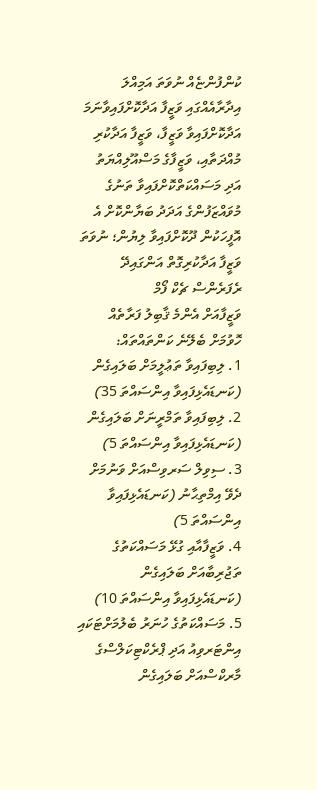ކުންފުންޏެއް ނުވަތަ އަމިއްލަ އިދާރާއެއްގައި ވަޒީފާ އަދާކޮށްފައިވާނަމަ އަދާކޮށްފައިވާ ވަޒީފާ، ވަޒީފާ އަދާކުރި މުއްދަތާއި، ވަޒީފާގެ މަސްއޫލިއްޔަތު އަދި މަސައްކަތްކޮށްފައިވާ ތަނުގެ މުވައްޒަފުންގެ އަދަދު ބަޔާންކޮށް އެ އޮފީހަކުން ދޫކޮށްފައިވާ ލިޔުން؛ ނުވަތަ ވަޒީފާ އަދާކުރިގޮތް އަންގައިދޭ ރެފަރެންސް ޗެކް ފޯމް
ވަޒީފާއަށް އެންމެ ޤާބިލު ފަރާތެއް ހޮވުމަށް ބެލޭނެ ކަންތައްތައް:
1. ލިބިފައިވާ ތަޢުލީމަށް ބަލައިގެން (ކަނޑައެޅިފައިވާ އިންސައްތަ 35)
2. ލިބިފައިވާ ތަމްރީނަށް ބަލައިގެން (ކަނޑައެޅިފައިވާ އިންސައްތަ 5)
3. ސިވިލް ސަރވިސްއަށް ވަނުމަށް ދެވޭ އިމްތިޙާނު (ކަނޑައެޅިފައިވާ އިންސައްތަ 5)
4. ވަޒީފާއާއި ގުޅޭ މަސައްކަތުގެ ތަޖުރިބާއަށް ބަލައިގެން (ކަނޑައެޅިފައިވާ އިންސައްތަ 10)
5. މަސައްކަތުގެ ހުނަރު ބެލުމަށްޓަކައި އިންޓަރވިއު އަދި ޕްރެކްޓިކަލްސްގެ މާރކްސްއަށް ބަލައިގެން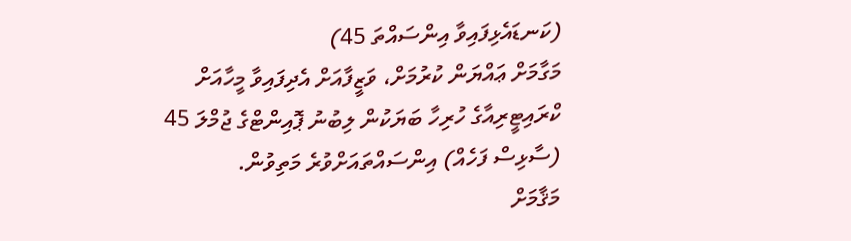(ކަނޑައެޅިފައިވާ އިންސައްތަ 45)
މަގާމަށް ޢައްޔަން ކުރުމަށް، ވަޒީފާއަށް އެދިފައިވާ މީހާއަށް ކްރައިޓީރިއާގެ ހުރިހާ ބަޔަކުން ލިބުނު ޕޮއިންޓްގެ ޖުމްލަ 45 (ސާޅިސް ފަހެއް) އިންސައްތައަށްވުރެ މަތިވުން.
މަޤާމަށް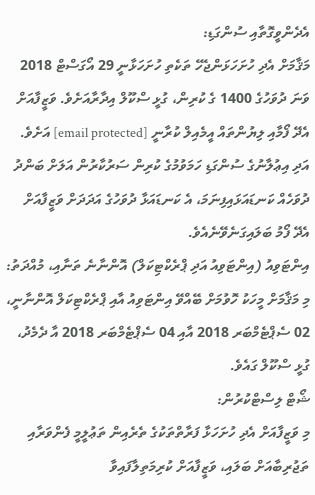އެދެންވީގޮތާއި ސުންގަޑި:
މަޤާމަށް އެދި ހުށަހަޅަންޖެހޭ ތަކެތި ހުށަހަޅާނީ 29 އޯގަސްޓް 2018 ވަނަ ދުވަހުގެ 1400 ގެ ކުރިން، ގުޅީ ސްކޫލް އިދާރާއަށެވެ. ވަޒީފާއަށް އެދޭ ފޯމާއި ލިޔުންތައް އީމެއިލް ކުރާނީ [email protected] އަށެވެ. އަދި އިޢުލާނުގެ ސުންގަޑި ހަމަވުމުގެ ކުރިން ސަރުކާރުން އަލަށް ބަންދު ދުވަހެއް ކަނޑައަޅައިފިނަމަ، އެ ކަނޑައަޅާ ދުވަހުގެ އަދަދަށް ވަޒީފާއަށް އެދޭ ފޯމު ބަލައިގަނެވޭނެއެވެ.
އިންޓަވިއު (އިންޓަވިއު އަދި ޕްރެކްޓިކަލް) އޮންނާނެ ތަނާއި، މުއްދަތު:
މި މަޤާމަށް މީހަކު ހޮވުމަށް ބޭއްވޭ އިންޓަވިއު އާއި ޕްރެކްޓިކަލް އޮންނާނީ، 02 ސެޕްޓެމްބަރ 2018 އާއި 04 ސެޕްޓެމްބަރ 2018 އާ ދެމެދު، ގުޅީ ސްކޫލް ގައެވެ.
ޝޯޓް ލިސްޓްކުރުން:
މި ވަޒީފާއަށް އެދި ހުށަހަޅާ ފަރާތްތަކުގެ ތެރެއިން ތަޢުލީމީ ފެންވަރާއި ތަޖުރިބާއަށް ބަލައި، ވަޒީފާއަށް ކުރިމަތިލާފައިވާ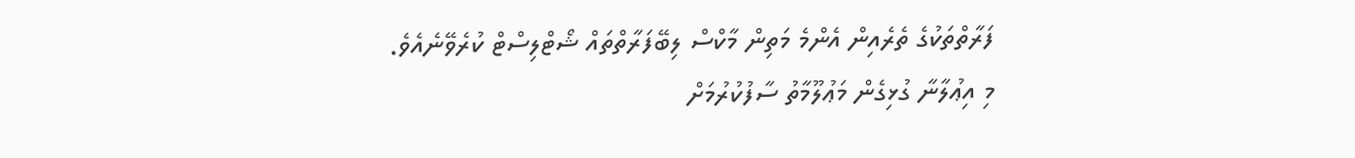ފަރާތްތަކުގެ ތެރެއިން އެންމެ މަތިން މާކްސް ލިބޭފަރާތްތައް ޝޯޓްލިސްޓް ކުރެވޭނެއެވެ.
މި އިޢުލާނާ ގުޅިގެން މަޢުލޫމާތު ސާފުކުރުމަށް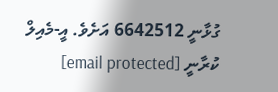ގުޅާނީ 6642512 އަށެވެ. އީ-މެއިލް ކުރާނީ [email protected]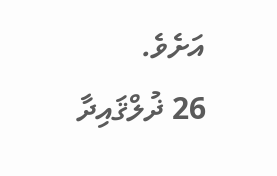އަށެވެ.
26 ޛުލްޤައިދާ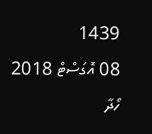1439
08 އޮގަސްޓް 2018
ހޯދާ